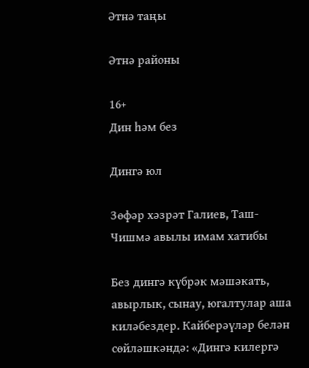Әтнә таңы

Әтнә районы

16+
Дин һәм без

Дингә юл

Зөфәр хәзрәт Галиев, Таш-Чишмә авылы имам хатибы

Без дингә күбрәк мәшәкать, авырлык, сынау, югалтулар аша киләбездер. Кайберәүләр белән сөйләшкәндә: «Дингә килергә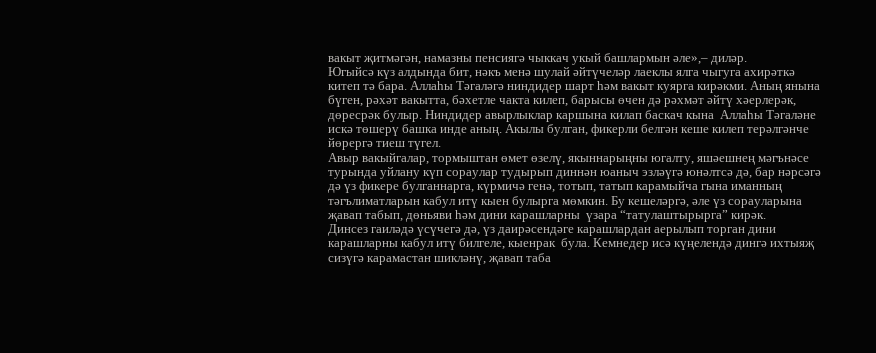вакыт җитмәгән, намазны пенсиягә чыккач укый башлармын әле»,– диләр.
Югыйсә күз алдында бит, нәкъ менә шулай әйтүчеләр лаеклы ялга чыгуга ахирәткә китеп тә бара. Аллаһы Тәгаләгә ниндидер шарт һәм вакыт куярга кирәкми. Аның янына бүген, рәхәт вакытта, бәхетле чакта килеп, барысы өчен дә рәхмәт әйтү хәерлерәк, дөресрәк булыр. Ниндидер авырлыклар каршына килап баскач кына  Аллаһы Тәгаләне искә төшерү башка инде аның. Акылы булган, фикерли белгән кеше килеп терәлгәнче йөрергә тиеш түгел.
Авыр вакыйгалар, тормыштан өмет өзелү, якыннарыңны югалту, яшәешнең мәгънәсе турында уйлану күп сораулар тудырып диннән юаныч эзләүгә юнәлтсә дә, бар нәрсәгә дә үз фикере булганнарга, күрмичә генә, тотып, татып карамыйча гына иманның тәгълиматларын кабул итү кыен булырга мөмкин. Бу кешеләргә, әле үз сорауларына җавап табып, дөньяви һәм дини карашларны  үзара “татулаштырырга” кирәк.
Динсез гаиләдә үсүчегә дә, үз даирәсендәге карашлардан аерылып торган дини карашларны кабул итү билгеле, кыенрак  була. Кемнедер исә күңелендә дингә ихтыяҗ сизүгә карамастан шикләнү, җавап таба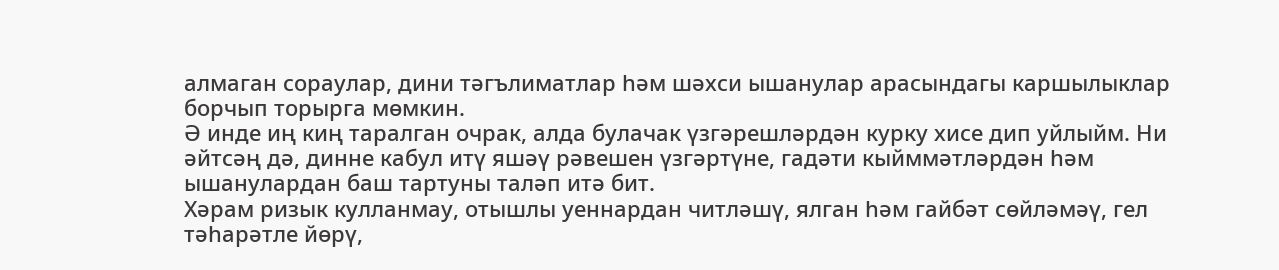алмаган сораулар, дини тәгълиматлар һәм шәхси ышанулар арасындагы каршылыклар борчып торырга мөмкин.
Ә инде иң киң таралган очрак, алда булачак үзгәрешләрдән курку хисе дип уйлыйм. Ни әйтсәң дә, динне кабул итү яшәү рәвешен үзгәртүне, гадәти кыйммәтләрдән һәм ышанулардан баш тартуны таләп итә бит.
Хәрам ризык кулланмау, отышлы уеннардан читләшү, ялган һәм гайбәт сөйләмәү, гел тәһарәтле йөрү,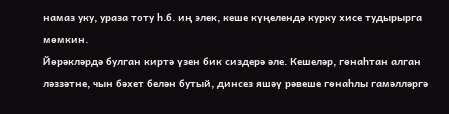намаз уку, ураза тоту һ.б. иң элек, кеше күңелендә курку хисе тудырырга мөмкин.
Йөрәкләрдә булган киртә үзен бик сиздерә әле. Кешеләр, гөнаһтан алган ләззәтне, чын бәхет белән бутый, динсез яшәү рәвеше гөнаһлы гамәлләргә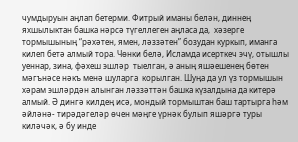чумдыруын аңлап бетерми. Фитрый иманы белән, диннең яхшылыктан башка нәрсә түгеллеген аңласа да,  хәзерге тормышының “рәхәтен, ямен, ләззәтен” бозудан куркып, иманга килеп бетә алмый тора. Чөнки белә, Исламда исерткеч эчү, отышлы уеннар, зина, фәхеш эшләр  тыелган, ә аның яшәешенең бөтен мәгънәсе нәкъ менә шуларга  корылган. Шуңа да ул үз тормышын хәрам эшләрдән алынган ләззәттән башка күзалдына да китерә алмый. Ә дингә килдең исә, мондый тормыштан баш тартырга һәм әйләнә- тирәдәгеләр өчен мәңге үрнәк булып яшәргә туры киләчәк, ә бу инде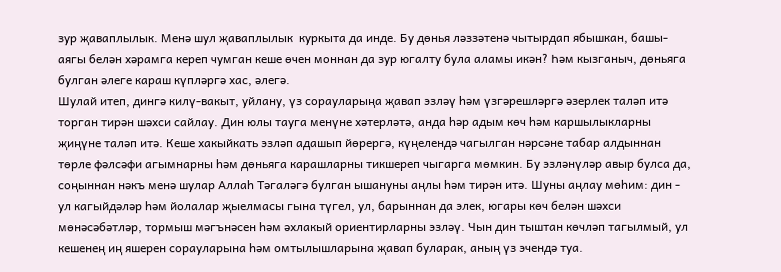зур җаваплылык. Менә шул җаваплылык  куркыта да инде. Бу дөнья ләззәтенә чытырдап ябышкан, башы- аягы белән хәрамга кереп чумган кеше өчен моннан да зур югалту була аламы икән? Һәм кызганыч, дөньяга булган әлеге караш күпләргә хас, әлегә.
Шулай итеп, дингә килү-вакыт, уйлану, үз сорауларыңа җавап эзләү һәм үзгәрешләргә әзерлек таләп итә торган тирән шәхси сайлау. Дин юлы тауга менүне хәтерләтә, анда һәр адым көч һәм каршылыкларны җиңүне таләп итә. Кеше хакыйкать эзләп адашып йөрергә, күңелендә чагылган нәрсәне табар алдыннан төрле фәлсәфи агымнарны һәм дөньяга карашларны тикшереп чыгарга мөмкин. Бу эзләнүләр авыр булса да, соңыннан нәкъ менә шулар Аллаһ Тәгаләгә булган ышануны аңлы һәм тирән итә. Шуны аңлау мөһим: дин - ул кагыйдәләр һәм йолалар җыелмасы гына түгел, ул, барыннан да элек, югары көч белән шәхси мөнәсәбәтләр, тормыш мәгънәсен һәм әхлакый ориентирларны эзләү. Чын дин тыштан көчләп тагылмый, ул кешенең иң яшерен сорауларына һәм омтылышларына җавап буларак, аның үз эчендә туа.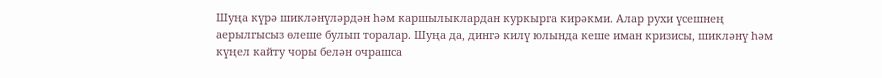Шуңа күрә шикләнүләрдән һәм каршылыклардан куркырга кирәкми. Алар рухи үсешнең аерылгысыз өлеше булып торалар. Шуңа да, дингә килү юлында кеше иман кризисы, шикләнү һәм күңел кайту чоры белән очрашса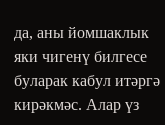да, аны йомшаклык яки чигенү билгесе буларак кабул итәргә кирәкмәс. Алар үз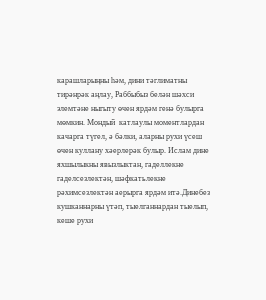карашларыңны һәм, дини тәглиматны тирәнрәк аңлау, Раббыбыз белән шәхси элемтәне ныгыту өчен ярдәм генә булырга мөмкин. Мондый  катлаулы моментлардан качарга түгел, ә бәлки, аларны рухи үсеш өчен куллану хәерлерәк булыр. Ислам дине яхшылыкны явызлыктан, гаделлекне гаделсезлектән, шәфкатьлекне рәхимсезлектән аерырга ярдәм итә.Динебез кушканнарны үтәп, тыелганнардан тыелып, кеше рухи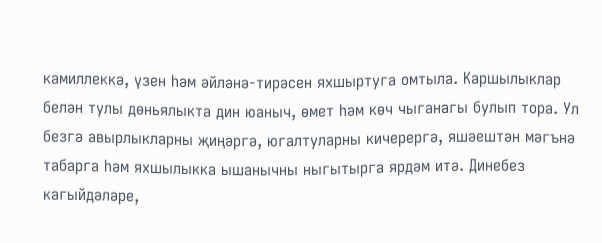камиллеккә, үзен һәм әйләнә-тирәсен яхшыртуга омтыла. Каршылыклар белән тулы дөньялыкта дин юаныч, өмет һәм көч чыганагы булып тора. Ул безгә авырлыкларны җиңәргә, югалтуларны кичерергә, яшәештән мәгънә табарга һәм яхшылыкка ышанычны ныгытырга ярдәм итә. Динебез кагыйдәләре,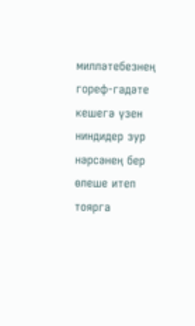милләтебезнең гореф-гадәте кешегә үзен ниндидер зур нәрсәнең бер өлеше итеп тоярга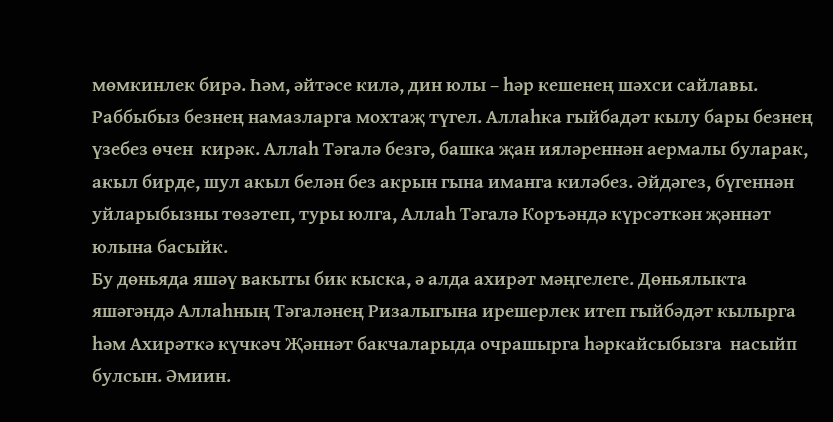мөмкинлек бирә. Һәм, әйтәсе килә, дин юлы – һәр кешенең шәхси сайлавы. Раббыбыз безнең намазларга мохтаҗ түгел. Аллаһка гыйбадәт кылу бары безнең үзебез өчен  кирәк. Аллаһ Тәгалә безгә, башка җан ияләреннән аермалы буларак, акыл бирде, шул акыл белән без акрын гына иманга киләбез. Әйдәгез, бүгеннән уйларыбызны төзәтеп, туры юлга, Аллаһ Тәгалә Коръәндә күрсәткән җәннәт юлына басыйк.
Бу дөньяда яшәү вакыты бик кыска, ә алда ахирәт мәңгелеге. Дөньялыкта яшәгәндә Аллаһның Тәгаләнең Ризалыгына ирешерлек итеп гыйбәдәт кылырга һәм Ахирәткә күчкәч Җәннәт бакчаларыда очрашырга һәркайсыбызга  насыйп булсын. Әмиин.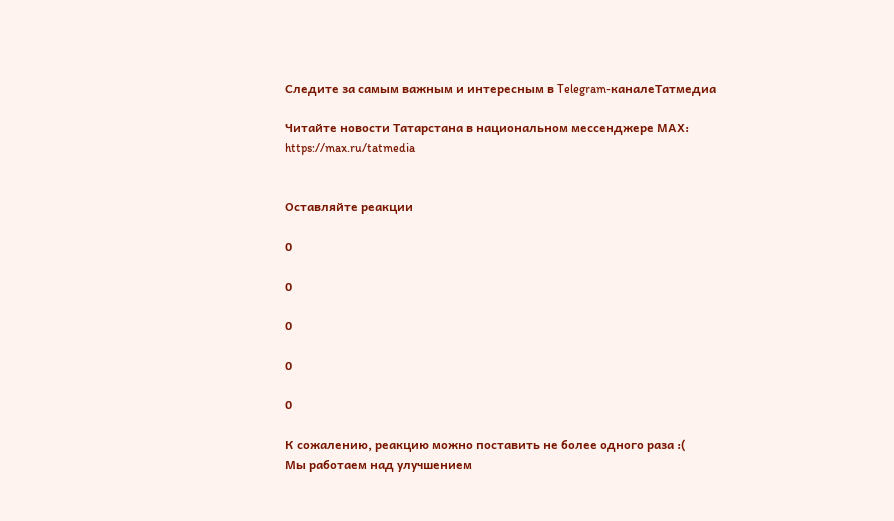Следите за самым важным и интересным в Telegram-каналеТатмедиа

Читайте новости Татарстана в национальном мессенджере MАХ: https://max.ru/tatmedia


Оставляйте реакции

0

0

0

0

0

К сожалению, реакцию можно поставить не более одного раза :(
Мы работаем над улучшением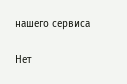нашего сервиса

Нет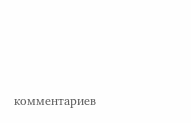комментариев